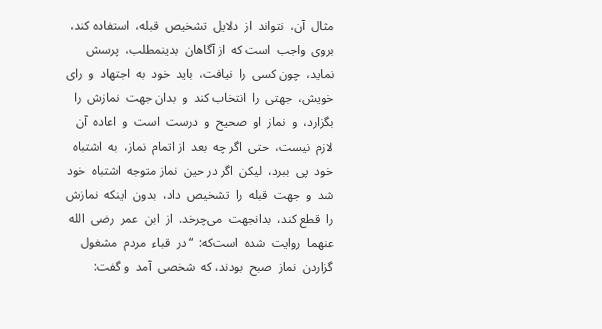مثال  آن‌،  نتواند  از  دلایل  تشخیص  قبله‌،  استفاده‌ كند،  بروی  واجب  است‌ كه  از آگاهان  بدینمطلب‌،  پرسش  نماید،  چون كسی  را  نیافت‌،  باید  خود  به  اجتهاد  و  رای  خویش‌،  جهتی  را  انتخاب‌ كند  و  بدان جهت  نمازش  را  بگزارد،  و  نماز  او  صحیح  و  درست  است  و  اعاده  آن  لازم  نیست‌،  حتی  اگر چه  بعد  از اتمام  نماز،  به  اشتباه  خود  پی  ببرد،  لیكن  اگر در حین  نماز متوجه  اشتباه  خود  شد  و  جهت  قبله  را  تشخیص  داد،  بدون  اینكه  نمازش  را  قطع ‌كند،  بدانجهت  می‌چرخد.  از  ابن  عمر  رضی  الله  عنهما  روایت  شده  است‌كه‌:  “در  قباء  مردم  مشغول‌ گزاردن  نماز  صبح  بودند، ‌كه  شخصی  آمد  و گفت‌: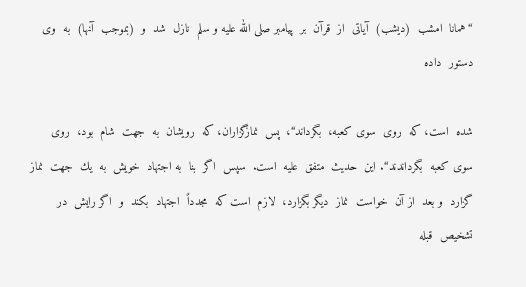“همانا  امشب  (دیشب‌)  آیاتی  از  قرآن  بر  پیامبر صلی الله علیه و سلم  نازل  شد  و  (بموجب  آنها)  به  وی  دستور  داده

شده  است‌،‌ كه  روی  سوی ‌كعبه‌،  بگرداند‌“،  پس  نمازگزاران‌، ‌كه  رویشان  به  جهت  شام  بود،  روی  سوی‌ كعبه  بگرداندند‌“.  این  حدیث  متفق  علیه  است‌.  سپس  اگر  بنا  به اجتهاد  خویش  به  یك  جهت  نماز گزارد  و بعد  از آن  خواست  نماز  دیگر بگزارد،  لازم  است ‌كه  مجدداً  اجتهاد  بكند  و  اگر رایش  در  تشخیص  قبله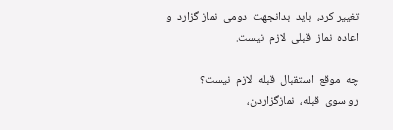تغییر كرد،  باید  بدانجهت  دومی  نماز گزارد  و  اعاده  نماز  قبلی  لازم  نیست.

چه  موقع  استقبال  قبله  لازم  نیست‌؟
رو سوی  قبله‌،  نمازگزاردن‌،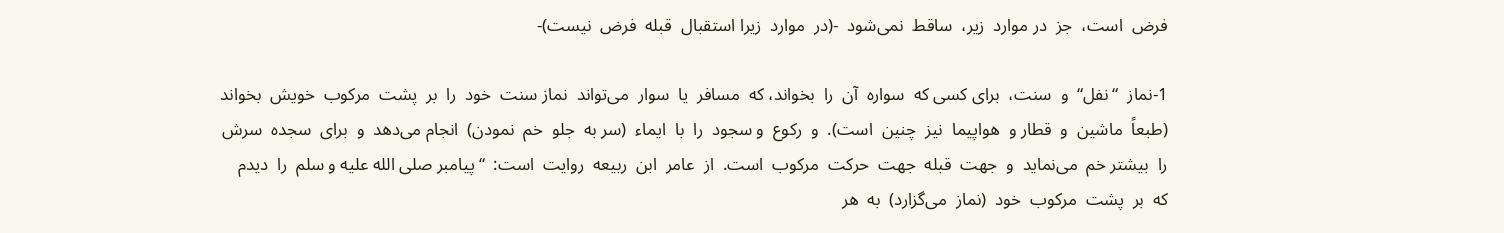فرض  است‌،  جز  در موارد  زیر،  ساقط  نمی‌شود  -(در  موارد  زیرا استقبال  قبله  فرض  نیست)-

1-نماز  ‌“نفل‌‌“  و  سنت‌،  برای ‌كسی‌ كه  سواره  آن  را  بخواند، ‌كه  مسافر  یا  سوار  می‌تواند  نماز سنت  خود  را  بر  پشت  مركوب  خویش  بخواند  (طبعاً  ماشین  و  قطار و  هواپیما  نیز  چنین  است‌).  و  ركوع  و سجود  را  با  ایماء  (سر به  جلو  خم  نمودن‌)  انجام می‌دهد  و  برای  سجده  سرش  را  بیشتر خم  می‌نماید  و  جهت  قبله  جهت  حركت  مركوب  است‌.  از  عامر  ابن  ربیعه  روایت  است‌:  “پیامبر صلی الله علیه و سلم  را  دیدم  كه  بر  پشت  مركوب  خود  (نماز  می‌گزارد)  به  هر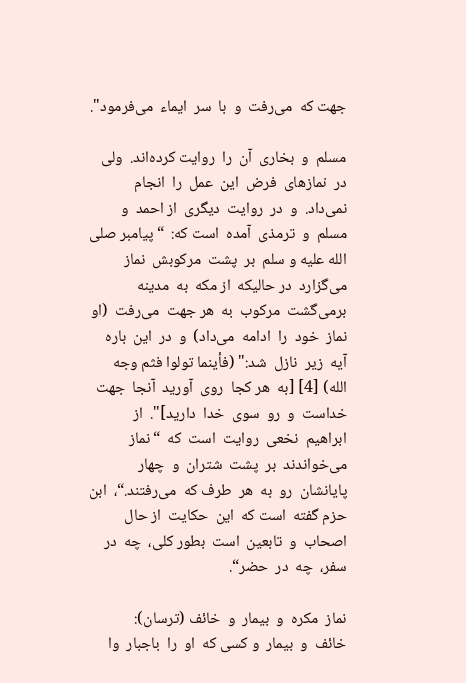جهت ‌كه  می‌رفت  و  با  سر  ایماء  می‌فرمود".

مسلم  و  بخاری  آن  را  روایت‌ كرده‌اند.  ولی  در  نمازهای  فرض  این  عمل  را  انجام  نمی‌داد.  و  در  روایت  دیگری  از احمد  و  مسلم  و  ترمذی  آمده  است ‌كه‌:  “پیامبر صلی الله علیه و سلم  بر  پشت  مركوبش  نماز می‌گزارد  در حالیكه  از مكه  به  مدینه  برمی‌گشت  مركوب  به  هر جهت  می‌رفت  (او  نماز  خود  را  ادامه  می‌داد)  و  در  این  باره آیه  زیر  نازل  شد:" (فأينما تولوا فثم وجه الله) [4] [به  هر كجا  روی  آورید  آنجا  جهت  خداست  و  رو  سوی  خدا  دارید]".  از  ابراهیم  نخعی  روایت  است  كه  ‌“نماز  می‌خواندند  بر  پشت  شتران  و  چهار پایانشان  رو  به  هر  طرف ‌كه  می‌رفتند.“،  ابن  حزم‌ گفته  است ‌كه  این  حكایت  از حال  اصحاب  و  تابعین  است  بطور كلی‌،  چه  در  سفر،  چه  در  حضر“.

نماز  مكره  و  بیمار  و  خائف (ترسان):
خائف  و  بیمار  و كسی‌ كه  او  را  باجبار  وا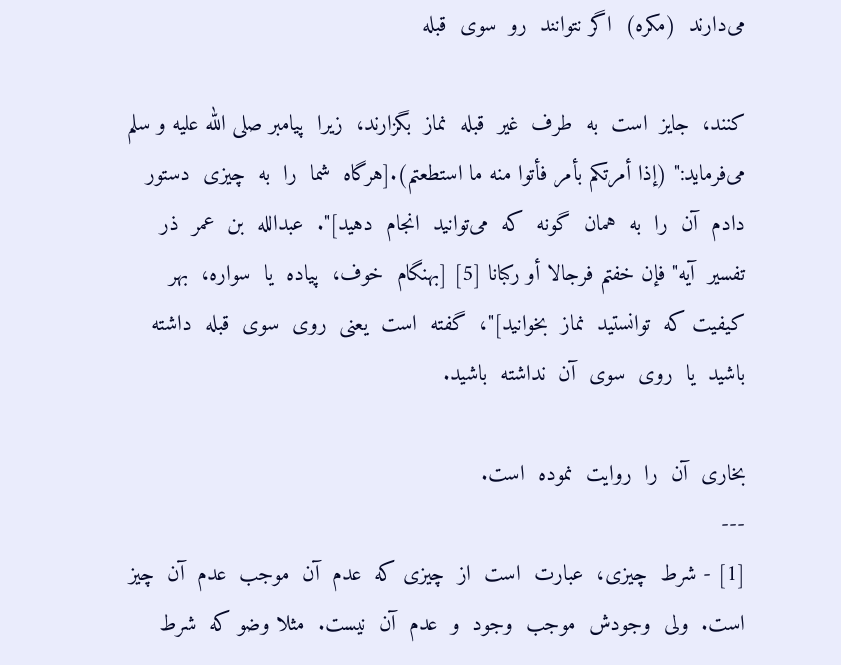می‌دارند  (مكره‌)  اگر نتوانند  رو  سوی  قبله

كنند،  جایز  است  به  طرف  غیر  قبله  نماز  بگزارند،  زیرا  پیامبر صلی الله علیه و سلم می‌فرماید:" (إذا أمرتكم بأمر فأتوا منه ما استطعتم).[هرگاه  شما  را  به  چیزی  دستور  دادم  آن  را  به  همان  گونه  كه  می‌توانید  انجام  دهید]".  عبدالله  بن  عمر  ذر  تفسیر  آیه" فإن خفتم فرجالا أو ركبانا [5] [بهنگام  خوف‌،  پیاده  یا  سواره‌،  بهر كیفیت‌ كه  توانستید  نماز  بخوانید]"،  گفته  است  یعنی  روی  سوی  قبله  داشته  باشید  یا  روی  سوی  آن  نداشته  باشید.

بخاری  آن  را  روایت  نموده  است‌.
---
[1] - شرط  چیزی‌،  عبارت  است  از  چیزی ‌كه  عدم  آن  موجب  عدم  آن  چیز  است‌.  ولی  وجودش  موجب  وجود  و  عدم  آن  نیست‌.  مثلا وضو كه  شرط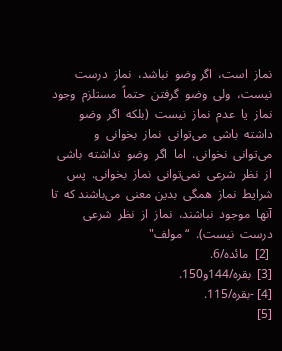نماز  است‌،  اگر وضو  نباشد،  نماز  درست  نیست‌،  ولی  وضو  گرفتن  حتماً  مستلزم  وجود  نماز  یا  عدم  نماز  نیست  (بلكه  اگر  وضو  داشته  باشی  می‌توانی  نماز  بخوانی  و  می‌توانی  نخوانی‌.  اما  اگر  وضو  نداشته  باشی  از  نظر  شرعی  نمی‌توانی  نماز  بخوانی‌.  پس  شرایط  نماز  همگی  بدین معنی  می‌باشند كه  تا  آنها  موجود  نباشند،  نماز  از  نظر  شرعی  درست  نیست‌).  “مولف‌"
 [2]  مائده‌/6.
[3]  بقره/144و150.
[4] -بقره/115.
[5]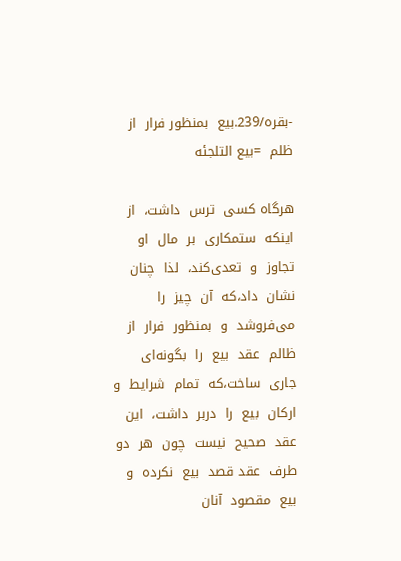-بقره/239.بیع  بمنظور فرار  از ظلم  =بیع ‌التلجئه

هرگاه ‌کسی  ترس  داشت‌،  از  اینکه  ستمکاری  بر  مال  او  تجاوز  و  تعدی‌کند،  لذا  چنان  نشان  داد،‌که  آن  چیز  را  می‌فروشد  و  بمنظور  فرار  از  ظالم  عقد  بیع  را  بگونه‌ای  جاری  ساخت‌،‌که  تمام  شرایط  و  ارکان  بیع  را  در‌بر  داشت‌،  این  عقد  صحیح  نیست  چون  هر  دو  طرف  عقد قصد  بیع  نکرده  و  بیع  مقصود  آنان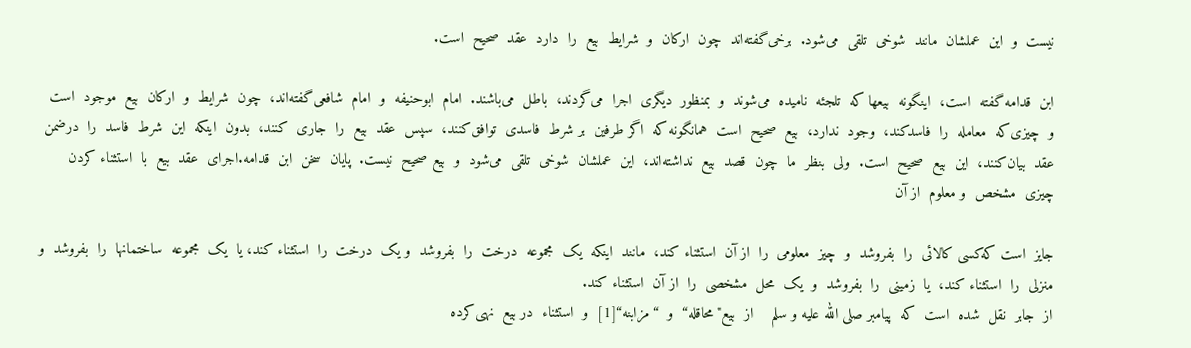نیست  و  این  عملشان  مانند  شوخی  تلقی  می‌شود.  برخی‌گفته‌اند  چون  ارکان  و  شرایط  بیع  را  دارد  عقد  صحیح  است‌.

ابن  قدامه گفته  است‌،  اینگونه  بیعها که  ‌تلجئه  نامیده  می‌شوند  و  بمنظور  دیگری  اجرا  می‌گردند،  باطل  می‌باشند.  امام  ابوحنیفه  و  امام  شافعی‌گفته‌اند،  چون  شرایط  و  ارکان  بیع  موجود  است  و  چیزی‌که  معامله  را  فاسدکند،  وجود  ند‌ارد،  بیع  صحیح  است  همانگونه ‌که  اگر طرفین  بر شرط  فاسدی  توافق‌کنند،  سپس  عقد  بیع  را  جاری  کنند،  بدون  اینکه  این  شرط  فاسد  را  درضمن  عقد  بیان‌کنند،  این  بیع  صحیح  است‌.  ولی  بنظر  ما  چون  قصد  بیع  نداشته‌اند،  این  عملشان  شوخی  تلقی  می‌شود  و  بیع صحیح  نیست‌.  پایان  سخن  ابن  قدامه‌.اجرای  عقد  بیع  با  استثناء ‌کردن  چیزی  مشخص  و معلوم  از آن

جایز  است ‌که‌کسی‌ کالائی  را  بفروشد  و  چیز  معلومی  را  از آن  استثناء‌ کند،  مانند  اینکه  یک  مجموعه  درخت  را  بفروشد  و یک  درخت  را  استثناء‌ کند،‌ یا  یک  مجموعه  ساختمانها  را  بفروشد  و منزلی  را  استثناء ‌کند،  یا  زمینی  را  بفروشد  و  یک  محل  مشخصی  را  از آن  استثناء‌ کند.
از  جابر  نقل  شده  است  که  پیامبر صلی الله علیه و سلم    از  بیع"محاقله‌“  و  “مزابنه‌“[1]  و  استثناء  در بیع  نهی‌کرده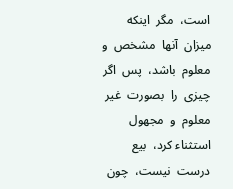است‌،  مگر  اینکه  میزان  آنها  مشخص  و معلوم  باشد،  پس  اگر چیزی  را  بصورت  غیر معلوم  و  مجهول  استثناء ‌کرد،  بیع  درست  نیست‌،  چون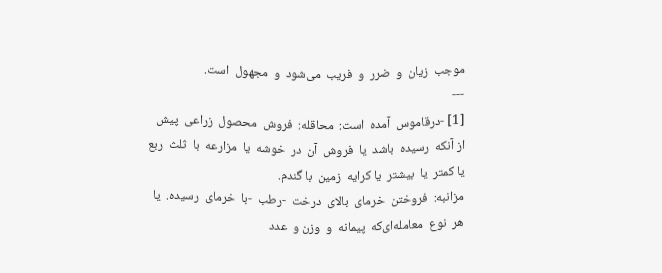موجب  زیان  و  ضرر  و  فریب  می‌شود  و  مجهول  است‌.
---
[1] -درقاموس  آمده  است‌:  محاقله‌:  فروش  محصول  زراعی  پیش  از آنکه  رسیده  باشد  یا  فروش  آن  در  خوشه  یا  مزارعه  با  ثلث  ربع  یا کمتر  یا  بیشتر  یا کرایه  زمین  با گندم‌.
مزانبه‌:  فروختن  خرمای  بالای  درخت  -رطب  -با  خرمای  رسیده‌.  یا  هر  نوع  معامله‌ای‌که  پیمانه  و  وزن و  عدد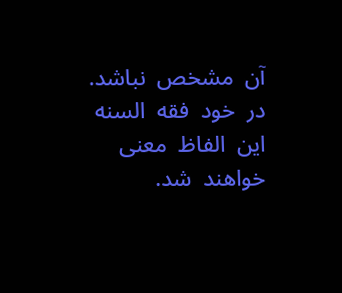آن  مشخص  نباشد.  در  خود  فقه  السنه  این  الفاظ  معنی  خواهند  شد.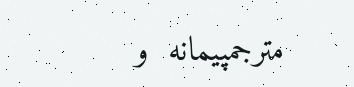مترجمپیمانه  و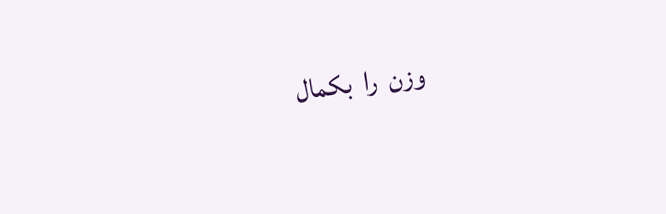وزن  را  بکمال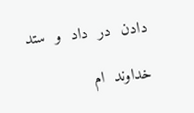دادن  در  داد  و  ستد

خداوند  ام